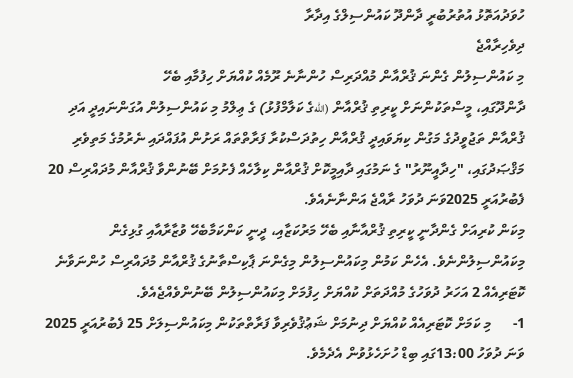ހުވަދުއަތޮޅު އުތުރުބުރީ ދާންދޫ ކައުންސިލްގެ އިދާރާ
ދިވެހިރާއްޖެ
މި ކައުންސިލުން ގެންނަ ޤުރްއާން މުއްދަރިސް ހުންނާނެ ރޫމެއް ކުއްޔަށް ހިފުމާއި ބެހޭ
ދާންދޫގައި، މީސްތަކުންނަށް ކީރިތި ޤުރްއާން (اللهގެ ކަލާމްފުޅު) ގެ ޢިލްމު މި ކައުންސިލުން އުގަންނައިދީ އަދި ޤުރްއާން ތަޖުވީދުގެ މަގުން ކިޔަވައިދީ ޤުރްއާން ހިތުދަސްކުރާ ފަރާތްތައް ރަށުން އުފައްދައި ނެރުމުގެ މަތިވެރި މަޤްޞަދުގައި، "ހިދާއީނޫރު" ގެ ނަމުގައި ދާއިމީކޮށް ޤުރްއާން ކިލާހެއް ފެށުމަށް ބޭނުންވާ ޤުރްއާން މުދައްރިސް 20 ފެބުރުއަރީ 2025ވަނަ ދުވަހު ރާއްޖެ އަންނާނެއެވެ.
މިކަން ކުރިއަށް ގެންދާނީ ކީރިތި ޤުރްއާނާއި ބެހޭ މަރުކަޒާއި، ދީނީ ކަންކަމާބެހޭ ވުޒާރާއާއި ގުޅިގެން މިކައުންސިލުންނެވެ. އެހެން ކަމުން މިކައުންސިލުން މިގެންނަ ޕާކިސްތާނުގެ ޤުރްއާން މުދައްރިސް ހުންނަވާނެ ކޮޓަރިއެއް 2 އަހަރު ދުވަހުގެ މުއްދަތަށް ކުއްޔަށް ހިފުމަށް މިކައުންސިލުން ބޭނުންވެއްޖެއެވެ.
1-      މި ކަމަށް ކޮޓަރިއެއް ކުއްޔަށް ދިނުމަށް ޝަޢުޤުވެރިވާ ފަރާތްތަކުން މިކައުންސިލަށް 25 ފެބުރުއަރީ 2025 ވަނަ ދުވަހު 13:00ގައި ބިޑް ހުށަހެޅުވުން އެދެމެވެ.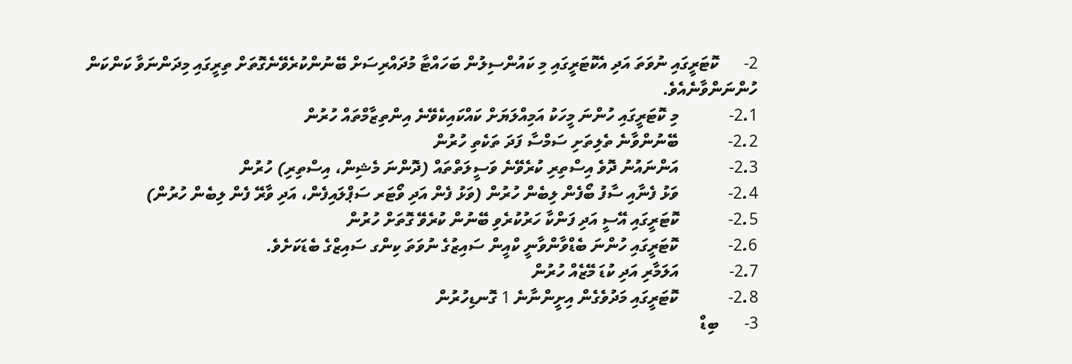2-      ކޮޓަރީގައި ނުވަތަ އަދި އެކޮޓަރީގައި މި ކައުންސިލުން ބަހައްޓާ މުދައްރިސަށް ބޭނުންކުރެވޭނެގޮތަށް ތިރީގައި މިދަންނަވާ ކަންކަން ހުންނަންވާނެއެވެ.
2.1-            މި ކޮޓަރީގައި ހުންނަ މީހަކު އަމިއްލަޔަށް ކައްކައިކެވޭނެ އިންތިޒާމްތައް ހުރުން
2.2-            ބޭނުންވާނެ ތެލިތަށި ސަމްސާ ފަދަ ތަކެތި ހުރުން
2.3-            އަންނައުނު ދޮވެ އިސްތިރި ކުރެވޭނެ ވަސީލަތްތައް (ދޮންނަ މެޝިން، އިސްތިރި) ހުރުން
2.4-            ވަޅު ފެނާއި ސާފު ބޯފެން ލިބެން ހުރުން (ވަޅު ފެން އަދި ވޯޓަރ ސަޕްލައިފެން، އަދި ވާރޭ ފެން ލިބެން ހުރުން)
2.5-            ކޮޓަރީގައި އޭސީ އަދި ފަންކާ ހަރުކުރެވި ބޭނުން ކުރެވޭ ގޮތަށް ހުރުން
2.6-            ކޮޓަރީގައި ހުންނަ ބެޑްވާންވާނީ ކްއީން ސައިޒުގެ ނުވަތަ ކިންގ ސައިޒްގެ ބެޑަކަށެވެ.
2.7-            އަލަމާރި އަދި ކުޑަ މޭޒެއް ހުރުން
2.8-            ކޮޓަރީގައި މަދުވެގެން އިށީންނާނެ 1 ގޮނޑިހުރުން
3-      ބިޑް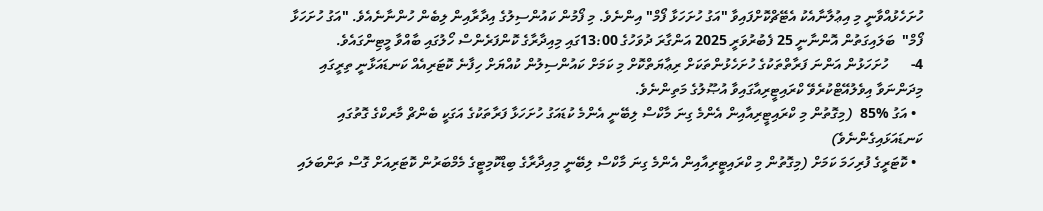ހުށަހެޅުއްވާނީ މި އިޢުލާނާއެކު އެޓޭޗްކޮށްފައިވާ "އަގު ހުށަހަޅާ ފޯމް" އިންނެވެ. މި ފޯމުން ކައުންސިލުގެ އިދާރާއިން ލިބެން ހުންނާނެއެވެ. "އަގު ހުށަހަޅާ ފޯމް"  ބަލައިގަތުން އޮންނާނީ 25 ފެބުރުވަރީ 2025 އަންގާރަ ދުވަހުގެ 13:00ގައި މިއިދާރާގެ ކޮންފަރެންސް ހޯލުގައި ބާއްވާ މީޓިންގައެވެ.
4-      ހުށަހަޅުން އަންނަ ފަރާތްތަކުގެ ހުށަހެޅުންތަކަށް ރިޢާޔަތްކޮށް މި ކަމަށް ކައުންސިލުން ކުއްޔަށް ހިފާނެ ކޮޓަރިއެއް ކަނޑައަޅާނީ ތިރީގައި މިދަންނަވާ އިވެލުއޭޓްކުރެވޭ ކްރައިޓީރިއާގައިވާ އުޞޫލުގެ މަތިންނެވެ.
  • އަގު %85  (މިގޮތުން މި ކްރައިޓީރިއާއިން އެންމެ ގިނަ މާކްސް ލިބޭނީ އެންމެ ކުޑައަގު ހުށަހަޅާ ފަރާތަކުގެ އަގަކީ ބެންޗް މާރކްގެ ގޮތުގައި ކަނޑައަޅައިގެންނެވެ)
  • ކޮޓަރީގެ ފުރިހަމަ ކަމަށް (މިގޮތުން މި ކްރައިޓީރިއާއިން އެންމެ ގިނަ މާކްސް ލިބޭނީ މިއިދާރާގެ ބިޑްކޮމިޓީގެ މެމްބަރުން ކޮޓަރިއަށް ގޮސް ތަންބަލައި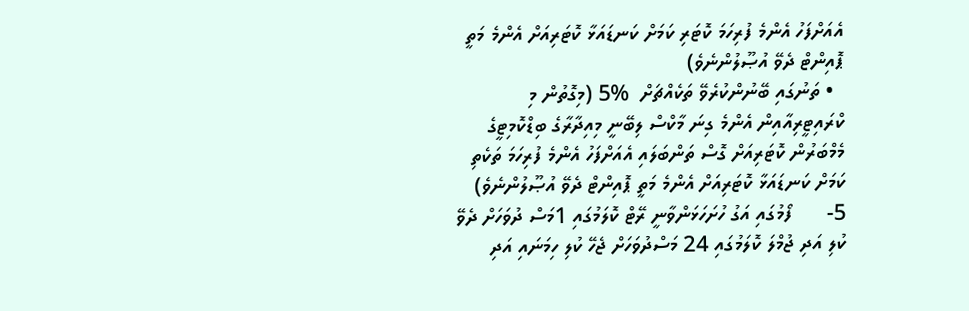އެއަށްފަހު އެންމެ ފުރިހަމަ ކޮޓަރި ކަމަށް ކަނޑައަޅާ ކޮޓަރިއަށް އެންމެ މަތީ ޕޮއިންޓް ދެވޭ އުޞޫލުންނެވެ)
  • ތަނުގައި ބޭނުންކުރެވޭ ތަކެއްޗަށް  %5 (މިގޮތުން މި ކްރައިޓީރިއާއިން އެންމެ ގިނަ މާކްސް ލިބޭނީ މިއިދާރާގެ ބިޑްކޮމިޓީގެ މެމްބަރުން ކޮޓަރިއަށް ގޮސް ތަންބަލައި އެއަށްފަހު އެންމެ ފުރިހަމަ ތަކެތި ކަމަށް ކަނޑައަޅާ ކޮޓަރިއަށް އެންމެ މަތީ ޕޮއިންޓް ދެވޭ އުޞޫލުންނެވެ)
5-      ފޯމުގައި އަގު ހުށަހަޅަންވާނީ ރޭޓް ކޮލަމުގައި 1މަސް ދުވަހަށް ދެވޭ ކުލި އަދި ޖުމްލަ ކޮލަމުގައި 24 މަސްދުވަހަށް ޖެހޭ ކުލި ހިމަނައި އަދި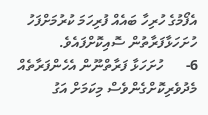އެފޯމުގެ ހުރިހާ ބައެއް ފުރިހަމަ ކުރުމަށްފަހު ހުށަހަޅާފަރާތުން ސޮއިކޮށްފައެވެ.
6-      ހުށަހަޅާ ފަރާތްނޫން އެހެންފަރާތެއް މެދުވެރިކޮށްގެންވެސް މިކަމަށް އަގު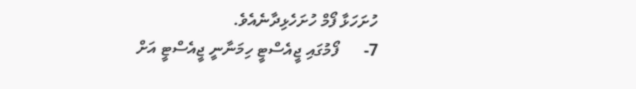ހުށަހަޅާ ފޯމް ހުށަހެޅިދާނެއެވެ.
7-      ފޯމުގައި ޖީއެސްޓީ ހިމަނާނީ ޖީއެސްޓީ އަށް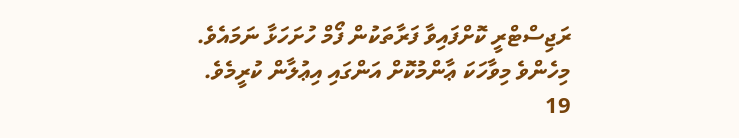ރަޖިސްޓްރީ ކޮށްފައިވާ ފަރާތަކުން ފޯމް ހުށަހަޅާ ނަމައެވެ.
މިހެންވެ މިވާހަކަ ޢާންމުކޮށް އަންގައި އިޢުލާން ކުރީމެވެ.
19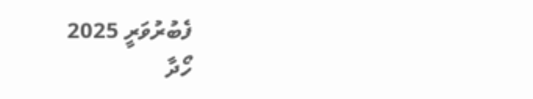ފެބުރުވަރީ 2025
ހޯދާ